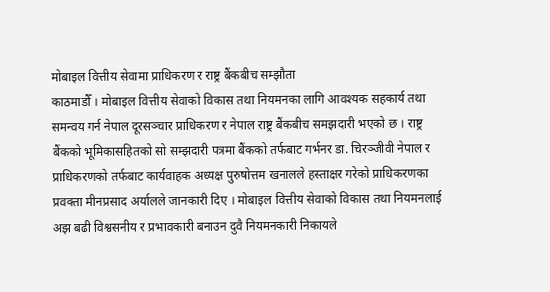मोबाइल वित्तीय सेवामा प्राधिकरण र राष्ट्र बैंकबीच सम्झौता
काठमाडौँ । मोबाइल वित्तीय सेवाको विकास तथा नियमनका लागि आवश्यक सहकार्य तथा समन्वय गर्न नेपाल दूरसञ्चार प्राधिकरण र नेपाल राष्ट्र बैंकबीच समझदारी भएको छ । राष्ट्र बैंकको भूमिकासहितको सो सम्झदारी पत्रमा बैंकको तर्फबाट गर्भनर डा. चिरञ्जीवी नेपाल र प्राधिकरणको तर्फबाट कार्यवाहक अध्यक्ष पुरुषोत्तम खनालले हस्ताक्षर गरेको प्राधिकरणका प्रवक्ता मीनप्रसाद अर्यालले जानकारी दिए । मोबाइल वित्तीय सेवाको विकास तथा नियमनलाई अझ बढी विश्वसनीय र प्रभावकारी बनाउन दुवै नियमनकारी निकायले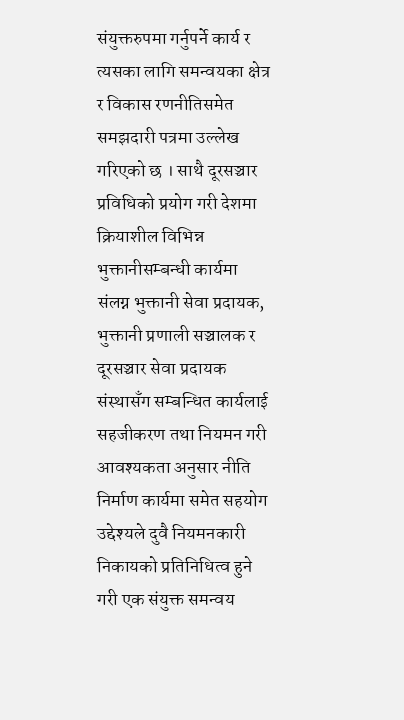संयुक्तरुपमा गर्नुपर्ने कार्य र त्यसका लागि समन्वयका क्षेत्र र विकास रणनीतिसमेत समझदारी पत्रमा उल्लेख गरिएको छ । साथै दूरसञ्चार प्रविधिको प्रयोग गरी देशमा क्रियाशील विभिन्न भुक्तानीसम्बन्धी कार्यमा संलग्न भुक्तानी सेवा प्रदायक, भुक्तानी प्रणाली सञ्चालक र दूरसञ्चार सेवा प्रदायक संस्थासँग सम्बन्धित कार्यलाई सहजीकरण तथा नियमन गरी आवश्यकता अनुसार नीति निर्माण कार्यमा समेत सहयोग उद्देश्यले दुवै नियमनकारी निकायको प्रतिनिधित्व हुने गरी एक संयुक्त समन्वय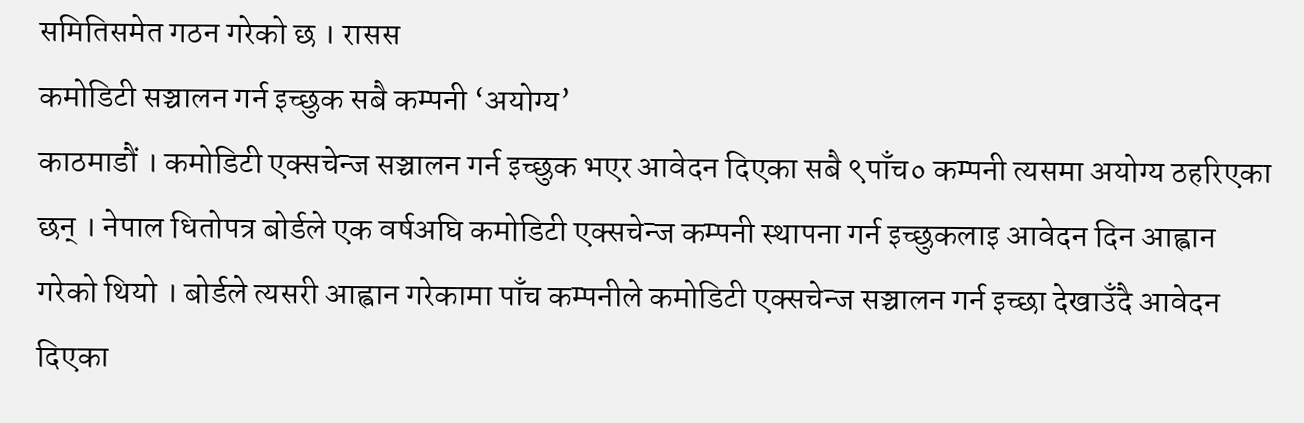समितिसमेत गठन गरेको छ । रासस
कमोडिटी सञ्चालन गर्न इच्छुक सबै कम्पनी ‘अयोग्य’
काठमाडौं । कमोडिटी एक्सचेन्ज सञ्चालन गर्न इच्छुक भएर आवेदन दिएका सबै ९पाँच० कम्पनी त्यसमा अयोग्य ठहरिएका छन् । नेपाल धितोपत्र बोर्डले एक वर्षअघि कमोडिटी एक्सचेन्ज कम्पनी स्थापना गर्न इच्छुकलाइ आवेदन दिन आह्वान गरेको थियो । बोर्डले त्यसरी आह्वान गरेकामा पाँच कम्पनीले कमोडिटी एक्सचेन्ज सञ्चालन गर्न इच्छा देखाउँदै आवेदन दिएका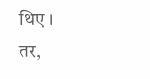थिए । तर,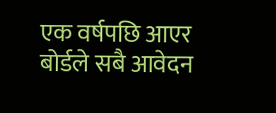एक वर्षपछि आएर बोर्डले सबै आवेदन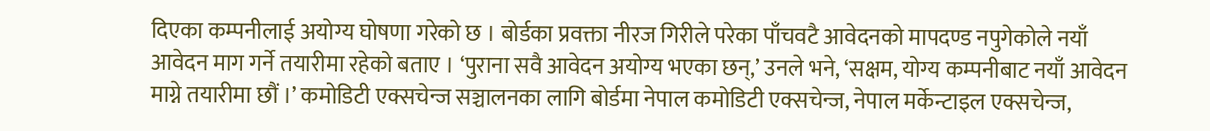दिएका कम्पनीलाई अयोग्य घोषणा गरेको छ । बोर्डका प्रवक्ता नीरज गिरीले परेका पाँचवटै आवेदनको मापदण्ड नपुगेकोले नयाँ आवेदन माग गर्ने तयारीमा रहेको बताए । ‘पुराना सवै आवेदन अयोग्य भएका छन्,’ उनले भने, ‘सक्षम, योग्य कम्पनीबाट नयाँ आवेदन माग्ने तयारीमा छौं ।’ कमोडिटी एक्सचेन्ज सञ्चालनका लागि बोर्डमा नेपाल कमोडिटी एक्सचेन्ज, नेपाल मर्केन्टाइल एक्सचेन्ज,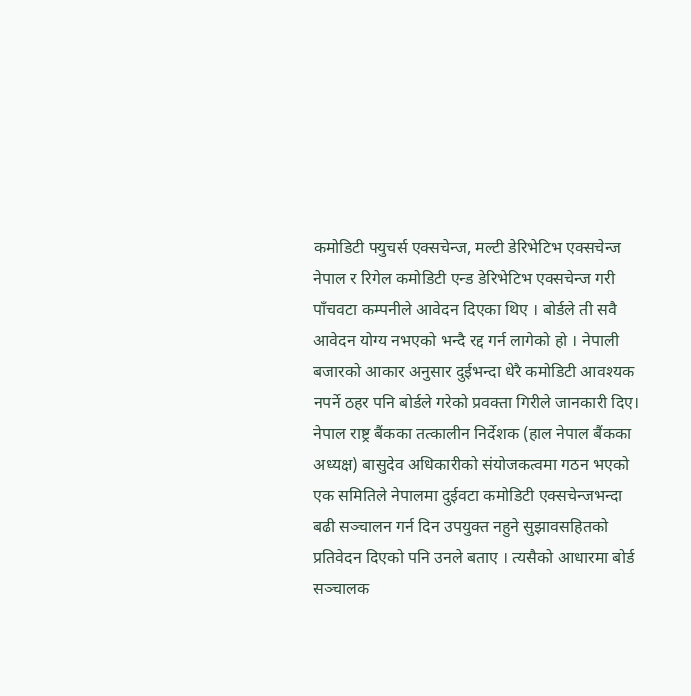कमोडिटी फ्युचर्स एक्सचेन्ज, मल्टी डेरिभेटिभ एक्सचेन्ज नेपाल र रिगेल कमोडिटी एन्ड डेरिभेटिभ एक्सचेन्ज गरी पाँचवटा कम्पनीले आवेदन दिएका थिए । बोर्डले ती सवै आवेदन योग्य नभएको भन्दै रद्द गर्न लागेको हो । नेपाली बजारको आकार अनुसार दुईभन्दा धेरै कमोडिटी आवश्यक नपर्ने ठहर पनि बोर्डले गरेको प्रवक्ता गिरीले जानकारी दिए। नेपाल राष्ट्र बैंकका तत्कालीन निर्देशक (हाल नेपाल बैंकका अध्यक्ष) बासुदेव अधिकारीको संयोजकत्वमा गठन भएको एक समितिले नेपालमा दुईवटा कमोडिटी एक्सचेन्जभन्दा बढी सञ्चालन गर्न दिन उपयुक्त नहुने सुझावसहितको प्रतिवेदन दिएको पनि उनले बताए । त्यसैको आधारमा बोर्ड सञ्चालक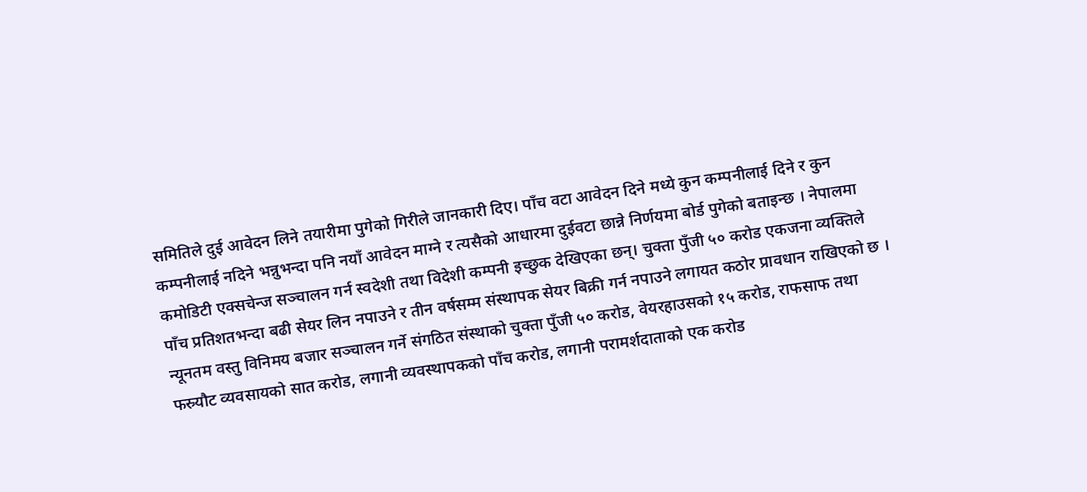समितिले दुई आवेदन लिने तयारीमा पुगेको गिरीले जानकारी दिए। पाँच वटा आवेदन दिने मध्ये कुन कम्पनीलाई दिने र कुन कम्पनीलाई नदिने भन्नुभन्दा पनि नयाँ आवेदन माग्ने र त्यसैको आधारमा दुईवटा छान्ने निर्णयमा बोर्ड पुगेको बताइन्छ । नेपालमा कमोडिटी एक्सचेन्ज सञ्चालन गर्न स्वदेशी तथा विदेशी कम्पनी इच्छुक देखिएका छन्। चुक्ता पुँजी ५० करोड एकजना व्यक्तिले पाँच प्रतिशतभन्दा बढी सेयर लिन नपाउने र तीन वर्षसम्म संस्थापक सेयर बिक्री गर्न नपाउने लगायत कठोर प्रावधान राखिएको छ । न्यूनतम वस्तु विनिमय बजार सञ्चालन गर्ने संगठित संस्थाको चुक्ता पुँजी ५० करोड, वेयरहाउसको १५ करोड, राफसाफ तथा फस्र्यौट व्यवसायको सात करोड, लगानी व्यवस्थापकको पाँच करोड, लगानी परामर्शदाताको एक करोड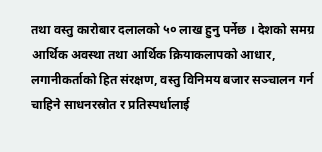तथा वस्तु कारोबार दलालको ५० लाख हुनु पर्नेछ । देशको समग्र आर्थिक अवस्था तथा आर्थिक क्रियाकलापको आधार, लगानीकर्ताको हित संरक्षण, वस्तु विनिमय बजार सञ्चालन गर्न चाहिने साधनरस्रोत र प्रतिस्पर्धालाई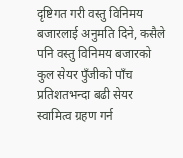दृष्टिगत गरी वस्तु विनिमय बजारलाई अनुमति दिने, कसैले पनि वस्तु विनिमय बजारको कुल सेयर पुँजीको पाँच प्रतिशतभन्दा बढी सेयर स्वामित्व ग्रहण गर्न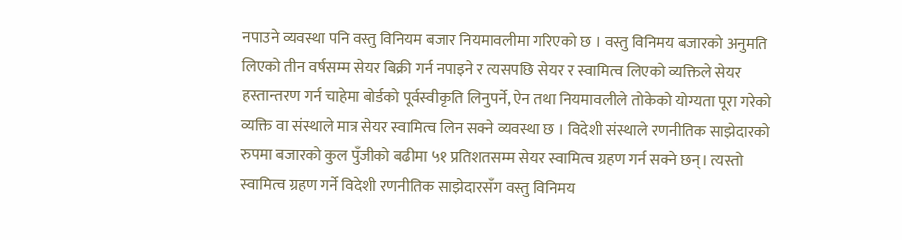नपाउने व्यवस्था पनि वस्तु विनियम बजार नियमावलीमा गरिएको छ । वस्तु विनिमय बजारको अनुमति लिएको तीन वर्षसम्म सेयर बिक्री गर्न नपाइने र त्यसपछि सेयर र स्वामित्व लिएको व्यक्तिले सेयर हस्तान्तरण गर्न चाहेमा बोर्डको पूर्वस्वीकृति लिनुपर्ने, ऐन तथा नियमावलीले तोकेको योग्यता पूरा गरेको व्यक्ति वा संस्थाले मात्र सेयर स्वामित्व लिन सक्ने व्यवस्था छ । विदेशी संस्थाले रणनीतिक साझेदारको रुपमा बजारको कुल पुँजीको बढीमा ५१ प्रतिशतसम्म सेयर स्वामित्व ग्रहण गर्न सक्ने छन्। त्यस्तो स्वामित्व ग्रहण गर्ने विदेशी रणनीतिक साझेदारसँग वस्तु विनिमय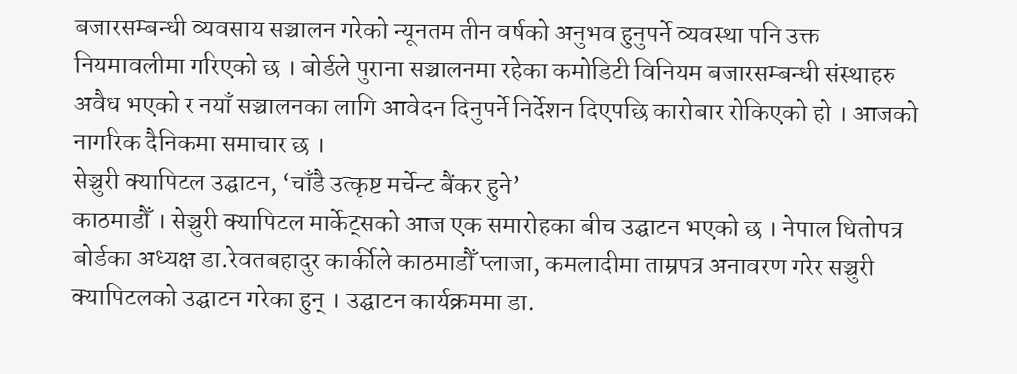बजारसम्बन्धी व्यवसाय सञ्चालन गरेको न्यूनतम तीन वर्षको अनुभव हुनुपर्ने व्यवस्था पनि उक्त नियमावलीमा गरिएको छ । बोर्डले पुराना सञ्चालनमा रहेका कमोडिटी विनियम बजारसम्बन्धी संस्थाहरु अवैध भएको र नयाँ सञ्चालनका लागि आवेदन दिनुपर्ने निर्देशन दिएपछि कारोबार रोकिएको हो । आजको नागरिक दैनिकमा समाचार छ ।
सेञ्चुरी क्यापिटल उद्घाटन, ‘चाँडै उत्कृष्ट मर्चेन्ट बैंकर हुने’
काठमाडौँ । सेञ्चुरी क्यापिटल मार्केट्सको आज एक समारोहका बीच उद्घाटन भएको छ । नेपाल धितोपत्र बोर्डका अध्यक्ष डा.रेवतबहादुर कार्कीले काठमाडौँ प्लाजा, कमलादीमा ताम्रपत्र अनावरण गरेर सञ्चुरी क्यापिटलको उद्घाटन गरेका हुन् । उद्घाटन कार्यक्रममा डा.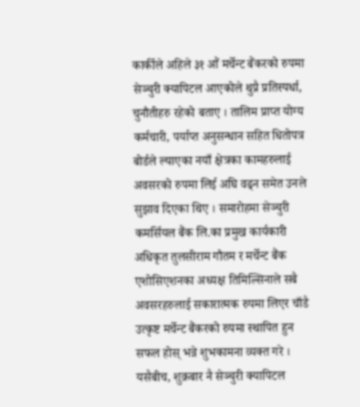कार्कीले अहिले ३१ औं मर्चेन्ट बैंकरको रुपमा सेञ्चुरी क्यापिटल आएकोले थुप्रै प्रतिस्पर्धा, चुनौतीहरु रहेको बताए । तालिम प्राप्त योग्य कर्मचारी, पर्याप्त अनुसन्धान सहित धितोपत्र बोर्डले ल्याएका नयाँ क्षेत्रका कामहरुलाई अवसरको रुपमा लिई अघि वढ्न समेत उनले सुझाव दिएका थिए । समारोहमा सेञ्चुरी कमर्सियल बैंक लि.का प्रमुख कार्यकारी अधिकृत तुलसीराम गौतम र मर्चेन्ट बैंक एशोसिएशनका अध्यक्ष तिमिल्सिनाले सबै अवसरहरुलाई सकारात्मक रुपमा लिएर चाँडै उत्कृष्ट मर्चेन्ट बैंकरको रुपमा स्थापित हुन सफल होस् भन्ने शुभकामना व्यक्त गरे । यसैबीच, शुक्रबार नै सेञ्चुरी क्यापिटल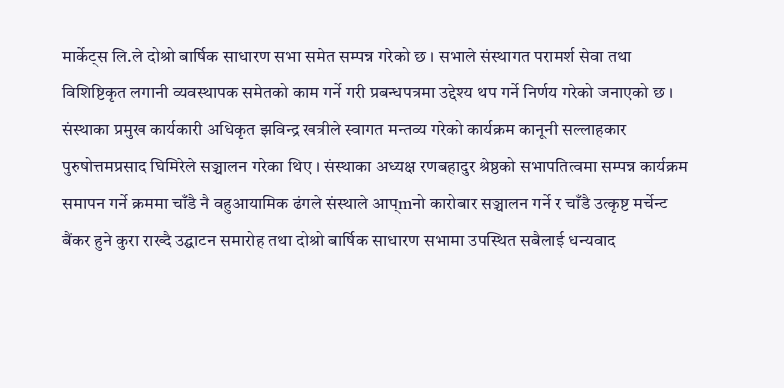मार्केट्स लि.ले दोश्रो बार्षिक साधारण सभा समेत सम्पन्न गरेको छ । सभाले संस्थागत परामर्श सेवा तथा विशिष्टिकृत लगानी व्यवस्थापक समेतको काम गर्ने गरी प्रबन्धपत्रमा उद्देश्य थप गर्ने निर्णय गरेको जनाएको छ । संस्थाका प्रमुख कार्यकारी अधिकृत झविन्द्र खत्रीले स्वागत मन्तव्य गरेको कार्यक्रम कानूनी सल्लाहकार पुरुषोत्तमप्रसाद घिमिरेले सञ्चालन गरेका थिए । संस्थाका अध्यक्ष रणबहादुर श्रेष्ठको सभापतित्वमा सम्पन्न कार्यक्रम समापन गर्ने क्रममा चाँडै नै वहुआयामिक ढंगले संस्थाले आप्mनो कारोबार सञ्चालन गर्ने र चाँडै उत्कृष्ट मर्चेन्ट बैंकर हुने कुरा राख्दै उद्घाटन समारोह तथा दोश्रो बार्षिक साधारण सभामा उपस्थित सबैलाई धन्यवाद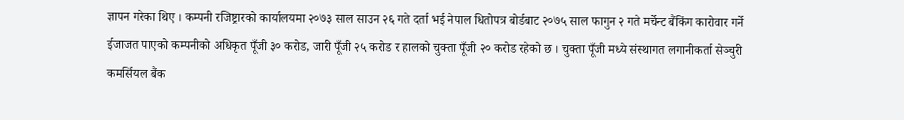ज्ञापन गरेका थिए । कम्पनी रजिष्ट्रारको कार्यालयमा २०७३ साल साउन २६ गते दर्ता भई नेपाल धितोपत्र बोर्डबाट २०७५ साल फागुन २ गते मर्चेन्ट बैंकिंग कारोवार गर्ने ईजाजत पाएको कम्पनीको अधिकृत पूँजी ३० करोड, जारी पूँजी २५ करोड र हालको चुक्ता पूँजी २० करोड रहेको छ । चुक्ता पूँजी मध्ये संस्थागत लगानीकर्ता सेञ्चुरी कमर्सियल बैंक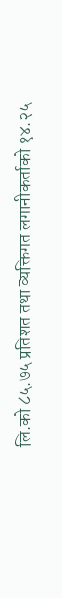लि.को ८५.७५ प्रतिशत तथा व्यक्तिगत लगानीकर्ताको १४.२५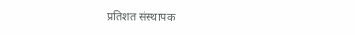प्रतिशत संस्थापक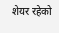शेयर रहेको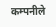कम्पनीले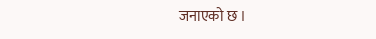जनाएको छ ।